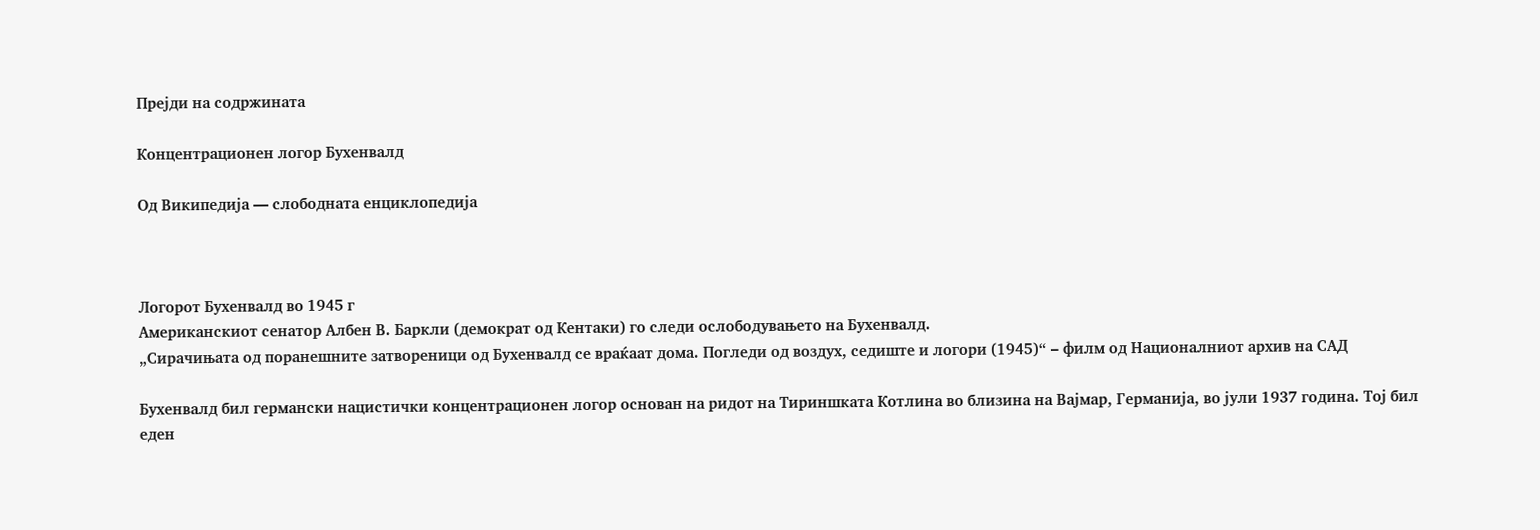Прејди на содржината

Концентрационен логор Бухенвалд

Од Википедија — слободната енциклопедија



Логорот Бухенвалд во 1945 г
Американскиот сенатор Албен В. Баркли (демократ од Кентаки) го следи ослободувањето на Бухенвалд.
„Сирачињата од поранешните затвореници од Бухенвалд се враќаат дома. Погледи од воздух, седиште и логори (1945)“ – филм од Националниот архив на САД

Бухенвалд бил германски нацистички концентрационен логор основан на ридот на Тириншката Котлина во близина на Вајмар, Германија, во јули 1937 година. Тој бил еден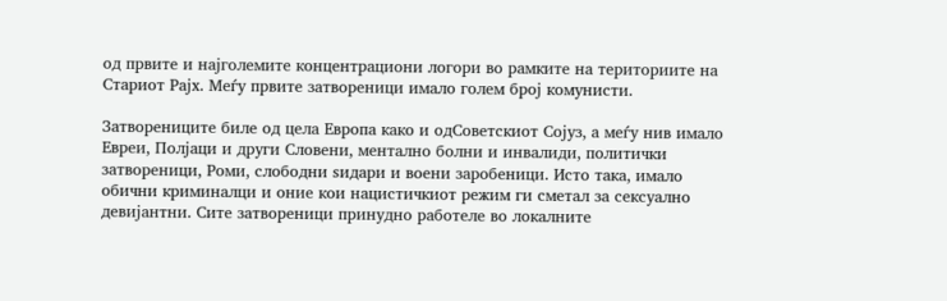од првите и најголемите концентрациони логори во рамките на териториите на Стариот Рајх. Меѓу првите затвореници имало голем број комунисти.

Затворениците биле од цела Европа како и одСоветскиот Сојуз, а меѓу нив имало Евреи, Полјаци и други Словени, ментално болни и инвалиди, политички затвореници, Роми, слободни ѕидари и воени заробеници. Исто така, имало обични криминалци и оние кои нацистичкиот режим ги сметал за сексуално девијантни. Сите затвореници принудно работеле во локалните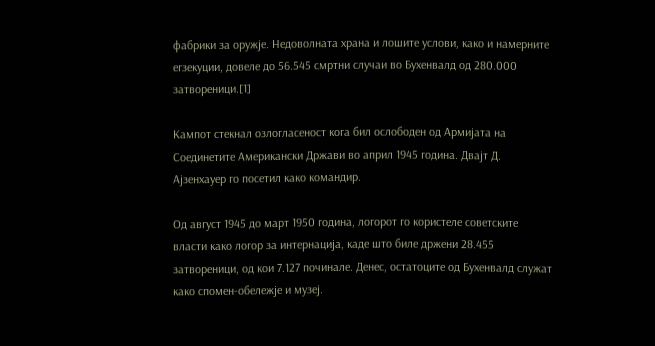фабрики за оружје. Недоволната храна и лошите услови, како и намерните егзекуции, довеле до 56.545 смртни случаи во Бухенвалд од 280.000 затвореници.[1]

Кампот стекнал озлогласеност кога бил ослободен од Армијата на Соединетите Американски Држави во април 1945 година. Двајт Д. Ајзенхауер го посетил како командир.

Од август 1945 до март 1950 година, логорот го користеле советските власти како логор за интернација, каде што биле држени 28.455 затвореници, од кои 7.127 починале. Денес, остатоците од Бухенвалд служат како спомен-обележје и музеј.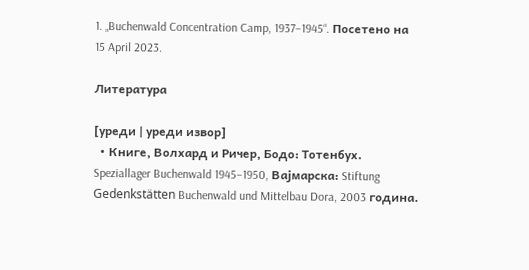1. „Buchenwald Concentration Camp, 1937–1945“. Посетено на 15 April 2023.

Литература

[уреди | уреди извор]
  • Книге, Волхард и Ричер, Бодо: Тотенбух. Speziallager Buchenwald 1945–1950, Вајмарска: Stiftung Gedenkstätten Buchenwald und Mittelbau Dora, 2003 година.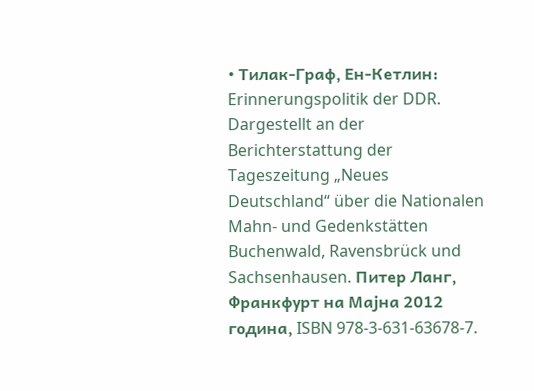• Тилак-Граф, Ен-Кетлин: Erinnerungspolitik der DDR. Dargestellt an der Berichterstattung der Tageszeitung „Neues Deutschland“ über die Nationalen Mahn- und Gedenkstätten Buchenwald, Ravensbrück und Sachsenhausen. Питер Ланг, Франкфурт на Мајна 2012 година, ISBN 978-3-631-63678-7.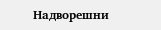Надворешни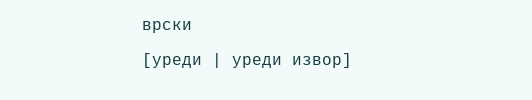врски

[уреди | уреди извор]